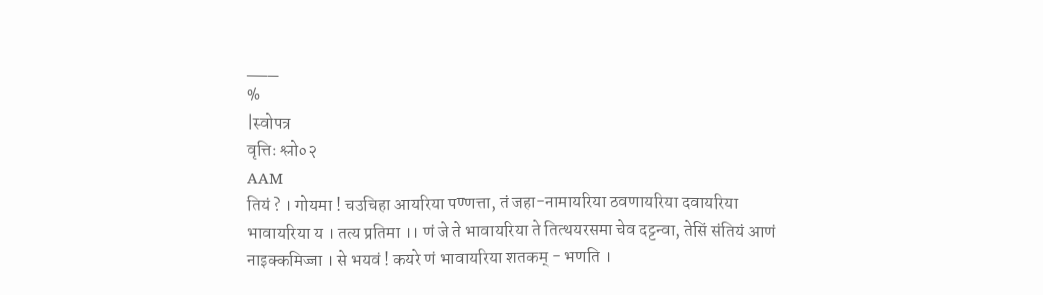___
%
|स्वोपत्र
वृत्तिः श्लो०२
AAM
तियं ? । गोयमा ! चउचिहा आयरिया पण्णत्ता, तं जहा-नामायरिया ठवणायरिया दवायरिया भावायरिया य । तत्य प्रतिमा ।। णं जे ते भावायरिया ते तित्थयरसमा चेव दट्टन्वा, तेसिं संतियं आणं नाइक्कमिज्जा । से भयवं ! कयरे णं भावायरिया शतकम् - भणति ।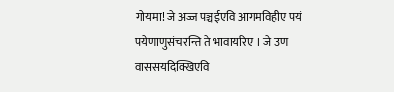गोयमा! जे अज्ज पञ्चईएवि आगमविहीए पयं पयेणाणुसंचरन्ति ते भावायरिए । जे उण वाससयदिक्खिएवि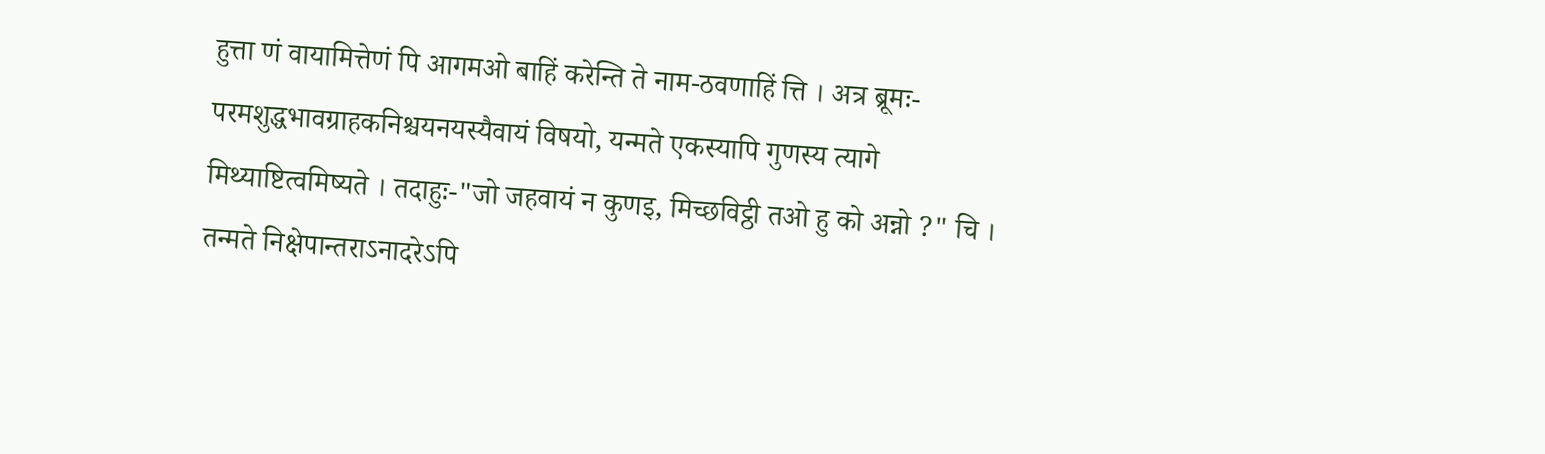हुत्ता णं वायामित्तेणं पि आगमओ बाहिं करेन्ति ते नाम-ठवणाहिं त्ति । अत्र ब्रूमः-परमशुद्धभावग्राहकनिश्चयनयस्यैवायं विषयो, यन्मते एकस्यापि गुणस्य त्यागे मिथ्याष्टित्वमिष्यते । तदाहुः-"जो जहवायं न कुणइ, मिच्छविट्ठी तओ हु को अन्नो ?" चि । तन्मते निक्षेपान्तराऽनादरेऽपि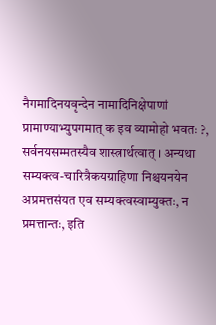नैगमादिनयवृन्देन नामादिनिक्षेपाणां प्रामाण्याभ्युपगमात् क इव व्यामोहो भवतः ?, सर्वनयसम्मतस्यैव शास्त्रार्थत्वात् । अन्यथा सम्यक्त्व-चारित्रैकयग्राहिणा निश्चयनयेन अप्रमत्तसंयत एव सम्यक्त्वस्वाम्युक्तः, न प्रमत्तान्तः, इति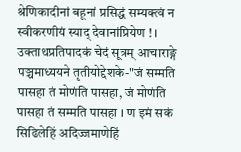श्रेणिकादीनां बहूनां प्रसिद्धं सम्यक्त्वं न स्वीकरणीयं स्याद् देवानांप्रियेण ! । उक्ताथप्रतिपादकं चेदं सूत्रम् आचाराङ्गे पञ्चमाध्ययने तृतीयोद्देशके-"जं सम्मति पासहा तं मोणंति पासहा, जं मोणंति पासहा तं सम्मति पासहा । ण इमं सकं सिढिलेहिं अदिज्जमाणेहिं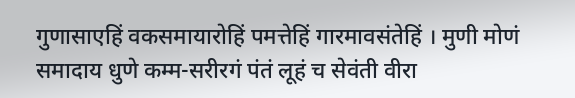गुणासाएहिं वकसमायारोहिं पमत्तेहिं गारमावसंतेहिं । मुणी मोणं समादाय धुणे कम्म-सरीरगं पंतं लूहं च सेवंती वीरा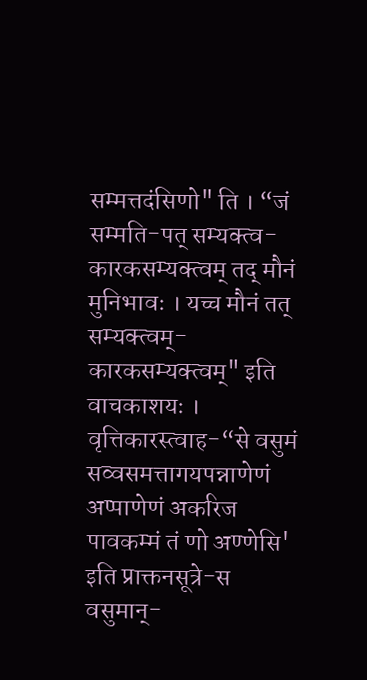सम्मत्तदंसिणो" ति । “जं सम्मति-पत् सम्यक्त्व-कारकसम्यक्त्वम् तद् मौनं मुनिभावः । यच्च मौनं तत् सम्यक्त्वम्-कारकसम्यक्त्वम्" इति वाचकाशयः । वृत्तिकारस्त्वाह-“से वसुमं सव्वसमत्तागयपन्नाणेणं अप्पाणेणं अकरिज पावकम्मं तं णो अण्णेसि' इति प्राक्तनसूत्रे-स वसुमान्-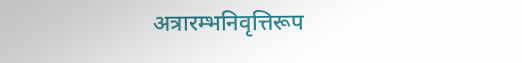अत्रारम्भनिवृत्तिरूप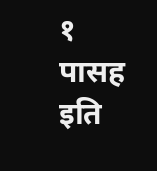१ पासह इति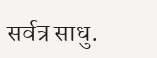सर्वत्र साधु.